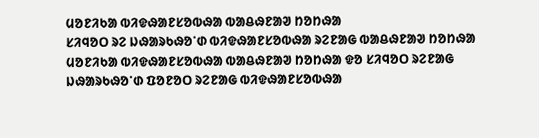ᱢᱚᱱᱤᱠᱟ ᱵᱤᱫᱷᱟᱱᱥᱚᱵᱷᱟ ᱵᱟᱪᱷᱱᱟᱣ ᱴᱚᱴᱷᱟ
ᱥᱤᱧᱚᱛ ᱨᱮ ᱡᱷᱟᱨᱠᱷᱚᱸᱰ ᱵᱤᱫᱷᱟᱱᱥᱚᱵᱷᱟ ᱨᱮᱱᱟᱜ ᱵᱟᱪᱷᱱᱟᱣ ᱴᱚᱴᱷᱟ
ᱢᱚᱱᱤᱠᱟ ᱵᱤᱫᱷᱟᱱᱥᱚᱵᱷᱟ ᱵᱟᱪᱷᱱᱟᱣ ᱴᱚᱴᱷᱟ ᱫᱚ ᱥᱤᱧᱚᱛ ᱨᱮᱱᱟᱜ ᱡᱷᱟᱨᱠᱷᱚᱸᱰ ᱯᱚᱱᱚᱛ ᱨᱮᱱᱟᱜ ᱵᱤᱫᱷᱟᱱᱥᱚᱵᱷᱟ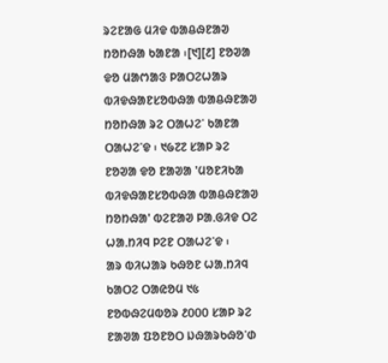ᱨᱮᱱᱟᱜ ᱢᱤᱫ ᱵᱟᱪᱷᱱᱟᱣ ᱴᱚᱴᱷᱟ ᱠᱟᱱᱟ ᱾[᱑][᱒] ᱱᱚᱣᱟ ᱫᱚ ᱢᱟᱬᱟᱝ ᱞᱟᱛᱮᱦᱟᱨ ᱵᱤᱫᱷᱟᱱᱥᱚᱵᱷᱟ ᱵᱟᱪᱷᱱᱟᱣ ᱴᱚᱴᱷᱟ ᱨᱮ ᱛᱟᱦᱮᱸ ᱠᱟᱱᱟ ᱛᱟᱦᱮᱸᱫ ᱾ ᱑᱙᱗᱗ ᱥᱟᱞ ᱨᱮ ᱱᱚᱣᱟ ᱫᱚ ᱱᱟᱣᱟ 'ᱢᱚᱱᱤᱠᱟ ᱵᱤᱫᱷᱟᱱᱥᱚᱵᱷᱟ ᱵᱟᱪᱷᱱᱟᱣ ᱴᱚᱴᱷᱟ' ᱵᱮᱱᱟᱣ ᱞᱟᱹᱜᱤᱫ ᱛᱮ ᱦᱟᱹᱴᱤᱧ ᱞᱮᱱ ᱛᱟᱦᱮᱸᱫ ᱾
ᱟᱨ ᱵᱤᱦᱟᱨ ᱠᱷᱚᱱ ᱦᱟᱹᱴᱤᱧ ᱠᱟᱛᱮ ᱛᱟᱭᱚᱢ ᱑᱕ ᱱᱚᱵᱷᱮᱢᱵᱚᱨ ᱒᱐᱐᱐ ᱥᱟᱞ ᱨᱮ ᱱᱟᱣᱟ ᱯᱚᱱᱚᱛ ᱡᱷᱟᱨᱠᱷᱚᱸᱰ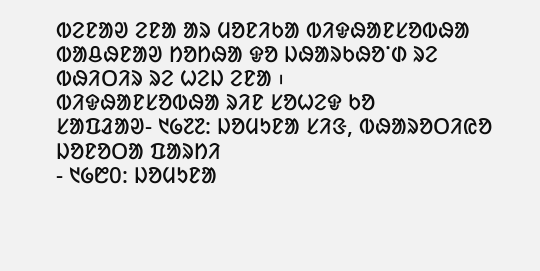ᱵᱮᱱᱟᱣ ᱮᱱᱟ ᱟᱨ ᱢᱚᱱᱤᱠᱟ ᱵᱤᱫᱷᱟᱱᱥᱚᱵᱷᱟ ᱵᱟᱪᱷᱱᱟᱣ ᱴᱚᱴᱷᱟ ᱫᱚ ᱡᱷᱟᱨᱠᱷᱚᱸᱰ ᱨᱮ ᱵᱷᱤᱛᱤᱨ ᱨᱮ ᱦᱮᱡ ᱮᱱᱟ ᱾
ᱵᱤᱫᱷᱟᱱᱥᱚᱵᱷᱟ ᱨᱤᱱ ᱥᱚᱦᱮᱫ ᱠᱚ
ᱥᱟᱯᱲᱟᱣ- ᱑᱙᱗᱗: ᱡᱚᱢᱩᱱᱟ ᱥᱤᱝ, ᱵᱷᱟᱨᱚᱛᱤᱭᱚ ᱡᱚᱱᱚᱛᱟ ᱯᱟᱨᱴᱤ
- ᱑᱙᱘᱐: ᱡᱚᱢᱩᱱᱟ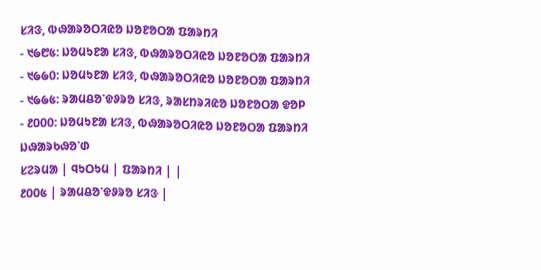ᱥᱤᱝ, ᱵᱷᱟᱨᱚᱛᱤᱭᱚ ᱡᱚᱱᱚᱛᱟ ᱯᱟᱨᱴᱤ
- ᱑᱙᱘᱕: ᱡᱚᱢᱩᱱᱟ ᱥᱤᱝ, ᱵᱷᱟᱨᱚᱛᱤᱭᱚ ᱡᱚᱱᱚᱛᱟ ᱯᱟᱨᱴᱤ
- ᱑᱙᱙᱐: ᱡᱚᱢᱩᱱᱟ ᱥᱤᱝ, ᱵᱷᱟᱨᱚᱛᱤᱭᱚ ᱡᱚᱱᱚᱛᱟ ᱯᱟᱨᱴᱤ
- ᱑᱙᱙᱕: ᱨᱟᱢᱪᱚᱸᱫᱽᱨᱚ ᱥᱤᱝ, ᱨᱟᱥᱴᱨᱤᱭᱚ ᱡᱚᱱᱚᱛᱟ ᱫᱚᱞ
- ᱒᱐᱐᱐: ᱡᱚᱢᱩᱱᱟ ᱥᱤᱝ, ᱵᱷᱟᱨᱚᱛᱤᱭᱚ ᱡᱚᱱᱚᱛᱟ ᱯᱟᱨᱴᱤ
ᱡᱷᱟᱨᱠᱷᱚᱸᱰ
ᱥᱮᱨᱢᱟ | ᱧᱩᱛᱩᱢ | ᱯᱟᱨᱴᱤ | |
᱒᱐᱐᱕ | ᱨᱟᱢᱪᱚᱸᱫᱽᱨᱚ ᱥᱤᱝ |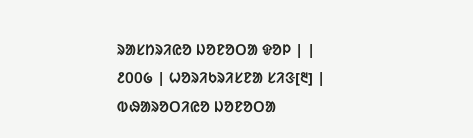ᱨᱟᱥᱴᱨᱤᱭᱚ ᱡᱚᱱᱚᱛᱟ ᱫᱚᱞ | |
᱒᱐᱐᱙ | ᱦᱚᱨᱤᱠᱨᱤᱥᱱᱟ ᱥᱤᱝ[᱓] | ᱵᱷᱟᱨᱚᱛᱤᱭᱚ ᱡᱚᱱᱚᱛᱟ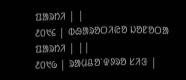ᱯᱟᱨᱴᱤ | |
᱒᱐᱑᱔ | ᱵᱷᱟᱨᱚᱛᱤᱭᱚ ᱡᱚᱱᱚᱛᱟ ᱯᱟᱨᱴᱤ | ||
᱒᱐᱑᱙ | ᱨᱟᱢᱪᱚᱸᱫᱽᱨᱚ ᱥᱤᱝ |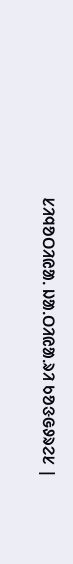ᱥᱤᱧᱚᱛᱤᱭᱟᱹ ᱡᱟᱹᱛᱤᱭᱟᱹᱨᱤ ᱠᱚᱝᱜᱽᱨᱮᱥ |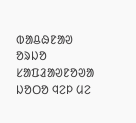ᱵᱟᱪᱷᱱᱟᱣ ᱚᱨᱡᱚ
ᱥᱟᱯᱲᱟᱣᱱᱚᱣᱟ ᱡᱚᱛᱚ ᱧᱮᱞ ᱢᱮ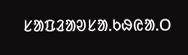ᱥᱟᱯᱲᱟᱣᱥᱟᱹᱠᱷᱭᱟᱹᱛ